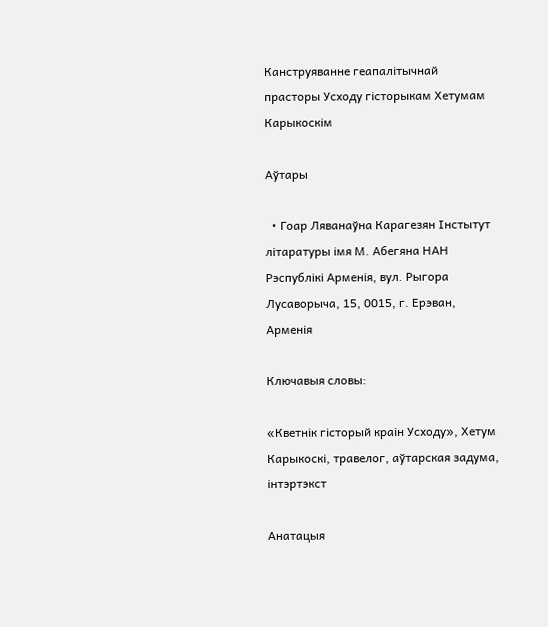Канструяванне геапалітычнай прасторы Усходу гісторыкам Хетумам Карыкоскім

Аўтары

  • Гоар Ляванаўна Карагезян Інстытут літаратуры імя М. Абегяна НАН Рэспублікі Арменія, вул. Рыгора Лусаворыча, 15, 0015, г. Ерэван, Арменія

Ключавыя словы:

«Кветнік гісторый краін Усходу», Хетум Карыкоскі, травелог, аўтарская задума, інтэртэкст

Анатацыя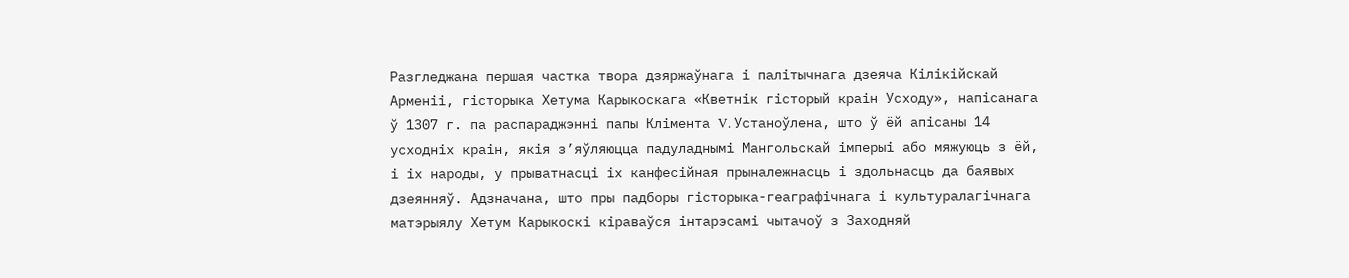Разгледжана першая частка твора дзяржаўнага і палітычнага дзеяча Кілікійскай Арменіі, гісторыка Хетума Карыкоскага «Кветнік гісторый краін Усходу», напісанага ў 1307 г. па распараджэнні папы Клімента V. Устаноўлена, што ў ёй апісаны 14 усходніх краін, якія з’яўляюцца падуладнымі Мангольскай імперыі або мяжуюць з ёй, і іх народы, у прыватнасці іх канфесійная прыналежнасць і здольнасць да баявых дзеянняў. Адзначана, што пры падборы гісторыка-геаграфічнага і культуралагічнага матэрыялу Хетум Карыкоскі кіраваўся інтарэсамі чытачоў з Заходняй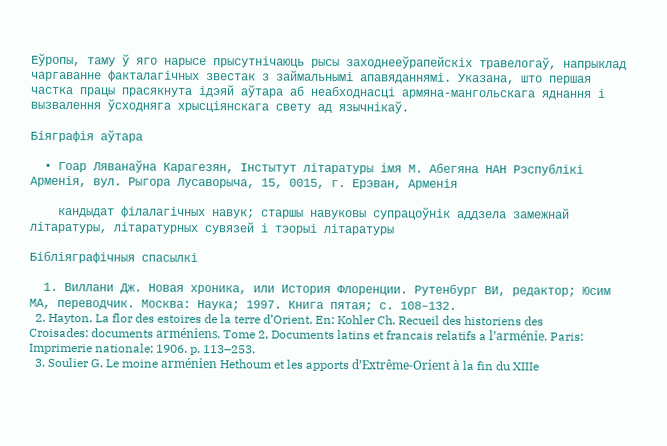Еўропы, таму ў яго нарысе прысутнічаюць рысы заходнееўрапейскіх травелогаў, напрыклад чаргаванне факталагічных звестак з займальнымі апавяданнямі. Указана, што першая частка працы прасякнута ідэяй аўтара аб неабходнасці армяна-мангольскага яднання і вызвалення ўсходняга хрысціянскага свету ад язычнікаў.

Біяграфія аўтара

  • Гоар Ляванаўна Карагезян, Інстытут літаратуры імя М. Абегяна НАН Рэспублікі Арменія, вул. Рыгора Лусаворыча, 15, 0015, г. Ерэван, Арменія

    кандыдат філалагічных навук; старшы навуковы супрацоўнік аддзела замежнай літаратуры, літаратурных сувязей і тэорыі літаратуры

Бібліяграфічныя спасылкі

  1. Виллани Дж. Новая хроника, или История Флоренции. Рутенбург ВИ, редактор; Юсим МА, переводчик. Москва: Наука; 1997. Книга пятая; с. 108–132.
  2. Hayton. La flor des estoires de la terre d’Orient. En: Kohler Ch. Recueil des historiens des Croisades: documents arméniens. Tome 2, Documents latins et francais relatifs a l’arménie. Paris: Imprimerie nationale; 1906. p. 113–253.
  3. Soulier G. Le moine arménien Hethoum et les apports d’Extrême-Orient à la fin du XIIIe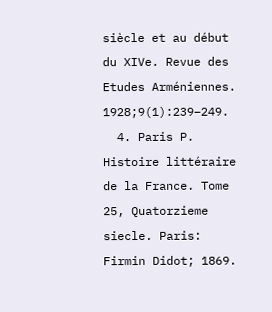siècle et au début du XIVe. Revue des Etudes Arméniennes. 1928;9(1):239–249.
  4. Paris P. Histoire littéraire de la France. Tome 25, Quatorzieme siecle. Paris: Firmin Didot; 1869.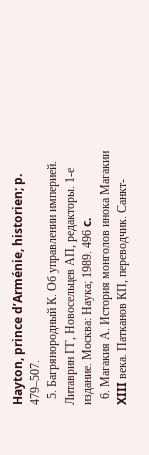Hayton, prince d’Arménie, historien; p. 479–507.
  5. Багрянородный К. Об управлении империей. Литаврин ГГ, Новосельцев АП, редакторы. 1-е издание. Москва: Наука; 1989. 496 c.
  6. Магакия А. История монголов инока Магакии XIII века. Патканов КП, переводчик. Санкт-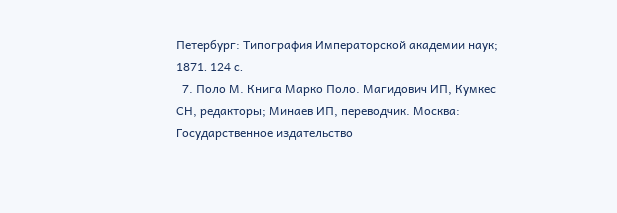Петербург: Типография Императорской академии наук; 1871. 124 c.
  7. Поло М. Книга Марко Поло. Магидович ИП, Кумкес СН, редакторы; Минаев ИП, переводчик. Москва: Государственное издательство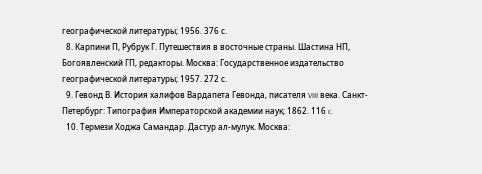географической литературы; 1956. 376 с.
  8. Карпини П, Рубрук Г. Путешествия в восточные страны. Шастина НП, Богоявленский ГП, редакторы. Москва: Государственное издательство географической литературы; 1957. 272 с.
  9. Гевонд В. История халифов Вардапета Гевонда, писателя VIII века. Санкт-Петербург: Типография Императорской академии наук; 1862. 116 c.
  10. Термези Ходжа Самандар. Дастур ал-мулук. Москва: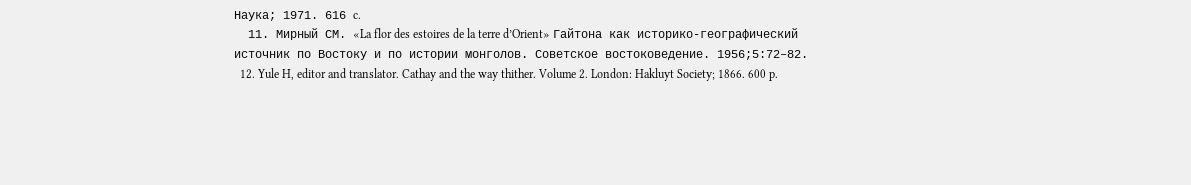Наука; 1971. 616 c.
  11. Мирный СМ. «La flor des estoires de la terre d’Orient» Гайтона как историко-географический источник по Востоку и по истории монголов. Советское востоковедение. 1956;5:72–82.
  12. Yule H, editor and translator. Cathay and the way thither. Volume 2. London: Hakluyt Society; 1866. 600 p.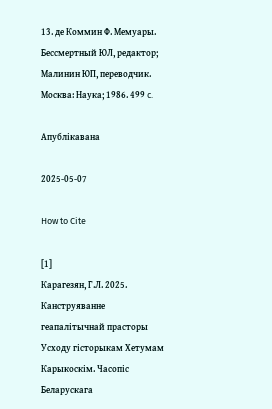13. де Коммин Ф. Мемуары. Бессмертный ЮЛ, редактор; Малинин ЮП, переводчик. Москва: Наука; 1986. 499 c.

Апублікавана

2025-05-07

How to Cite

[1]
Карагезян, Г.Л. 2025. Канструяванне геапалітычнай прасторы Усходу гісторыкам Хетумам Карыкоскім. Часопіс Беларускага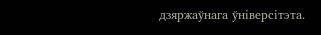дзяржаўнага ўніверсітэта.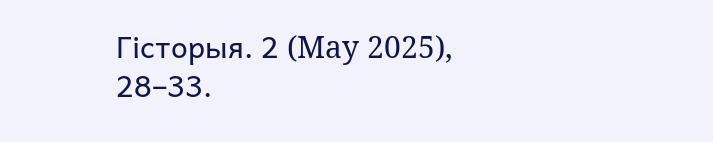Гісторыя. 2 (May 2025), 28–33.